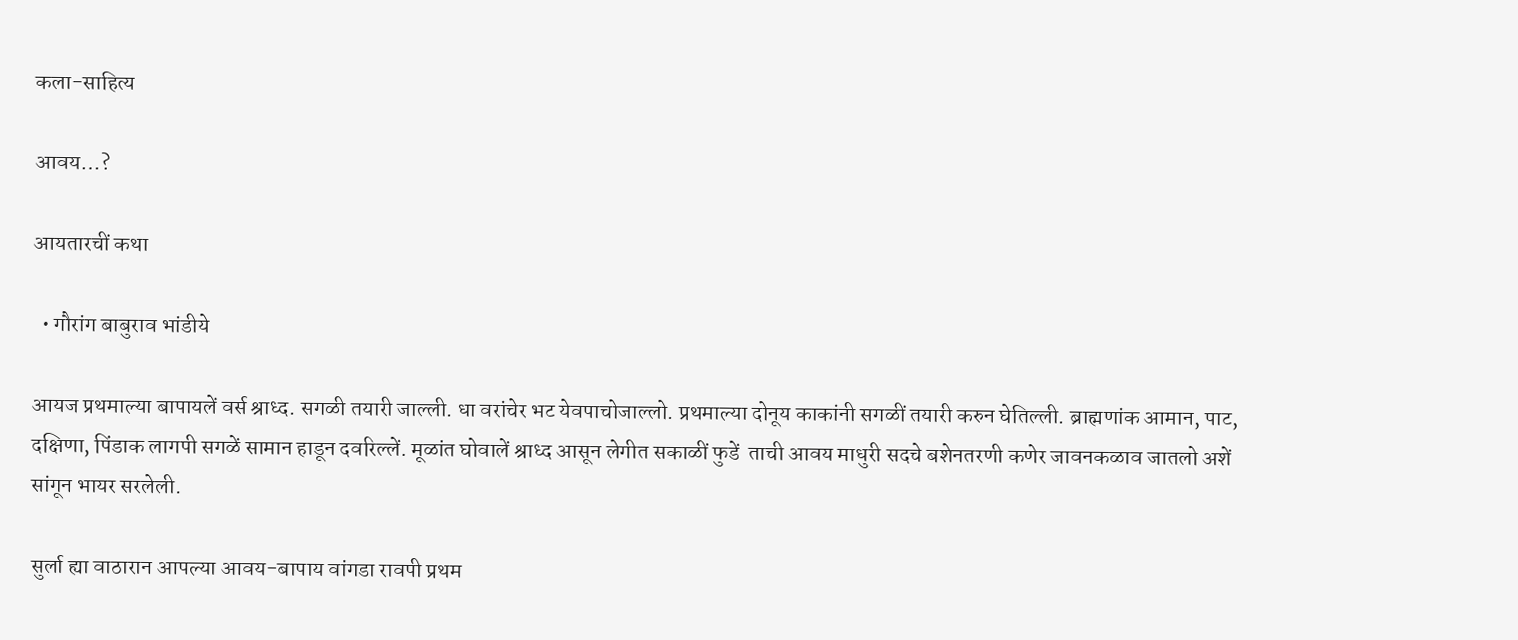कला-साहित्य

आवय…?

आयतारचीं कथा

  • गौरांग बाबुराव भांडीये

आयज प्रथमाल्या बापायलें वर्स श्राध्द. सगळी तयारी जाल्ली. धा वरांचेर भट येवपाचोजाल्लो. प्रथमाल्या दोनूय काकांनी सगळीं तयारी करुन घेतिल्ली. ब्राह्मणांक आमान, पाट, दक्षिणा, पिंडाक लागपी सगळें सामान हाडून दवरिल्लें. मूळांत घोवालें श्राध्द आसून लेगीत सकाळीं फुडें  ताची आवय माधुरी सदचे बशेनतरणी कणेर जावनकळाव जातलो अशें सांगून भायर सरलेली.

सुर्ला ह्या वाठारान आपल्या आवय-बापाय वांगडा रावपी प्रथम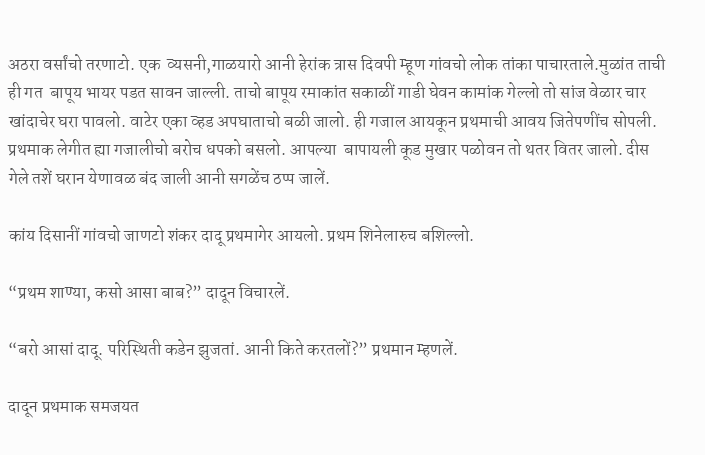अठरा वर्सांचो तरणाटो. एक  व्यसनी,गाळयारो आनी हेरांक त्रास दिवपी म्हूण गांवचो लोक तांका पाचारताले.मुळांत ताची ही गत  बापूय भायर पडत सावन जाल्ली. ताचो बापूय रमाकांत सकाळीं गाडी घेवन कामांक गेल्लो तो सांज वेळार चार खांदाचेर घरा पावलो. वाटेर एका व्हड अपघाताचो बळी जालो. ही गजाल आयकून प्रथमाची आवय जितेपणींच सोपली. प्रथमाक लेगीत ह्या गजालीचो बरोच धपको बसलो. आपल्या  बापायली कूड मुखार पळोवन तो थतर वितर जालो. दीस गेले तशें घरान येणावळ बंद जाली आनी सगळेंच ठप्प जालें.

कांय दिसानीं गांवचो जाणटो शंकर दादू प्रथमागेर आयलो. प्रथम शिनेलारुच बशिल्लो.

“प्रथम शाण्या, कसो आसा बाब?” दादून विचारलें.

“बरो आसां दादू. परिस्थिती कडेन झुजतां. आनी किते करतलों?” प्रथमान म्हणलें.

दादून प्रथमाक समजयत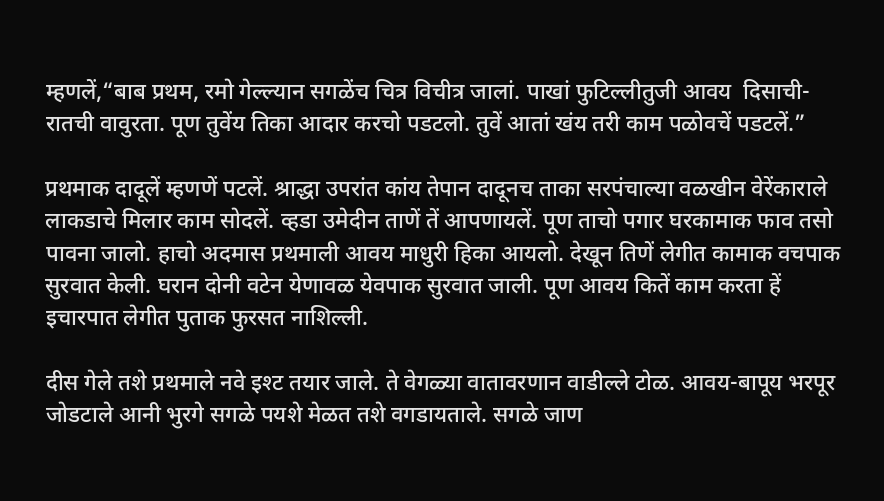म्हणलें,“बाब प्रथम, रमो गेल्ल्यान सगळेंच चित्र विचीत्र जालां. पाखां फुटिल्लीतुजी आवय  दिसाची-रातची वावुरता. पूण तुवेंय तिका आदार करचो पडटलो. तुवें आतां खंय तरी काम पळोवचें पडटलें.”

प्रथमाक दादूलें म्हणणें पटलें. श्राद्धा उपरांत कांय तेपान दादूनच ताका सरपंचाल्या वळखीन वेरेंकाराले लाकडाचे मिलार काम सोदलें. व्हडा उमेदीन ताणें तें आपणायलें. पूण ताचो पगार घरकामाक फाव तसो पावना जालो. हाचो अदमास प्रथमाली आवय माधुरी हिका आयलो. देखून तिणें लेगीत कामाक वचपाक सुरवात केली. घरान दोनी वटेन येणावळ येवपाक सुरवात जाली. पूण आवय कितें काम करता हें इचारपात लेगीत पुताक फुरसत नाशिल्ली.

दीस गेले तशे प्रथमाले नवे इश्ट तयार जाले. ते वेगळ्या वातावरणान वाडील्ले टोळ. आवय-बापूय भरपूर जोडटाले आनी भुरगे सगळे पयशे मेळत तशे वगडायताले. सगळे जाण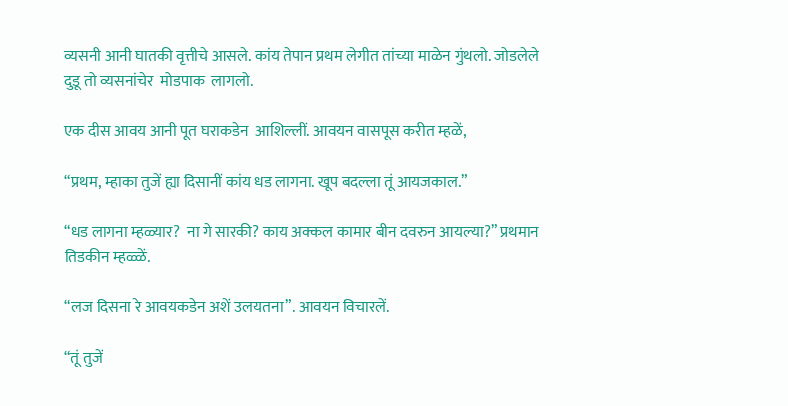व्यसनी आनी घातकी वृत्तीचे आसले. कांय तेपान प्रथम लेगीत तांच्या माळेन गुंथलो. जोडलेले दुडू तो व्यसनांचेर  मोडपाक  लागलो.

एक दीस आवय आनी पूत घराकडेन  आशिल्लीं. आवयन वासपूस करीत म्हळें,

“प्रथम, म्हाका तुजें ह्या दिसानीं कांय धड लागना. खूप बदल्ला तूं आयजकाल.”

“धड लागना म्हळ्यार?  ना गे सारकी? काय अक्कल कामार बीन दवरुन आयल्या?” प्रथमान तिडकीन म्हळ्ळें.

“लज दिसना रे आवयकडेन अशें उलयतना”. आवयन विचारलें.

“तूं तुजें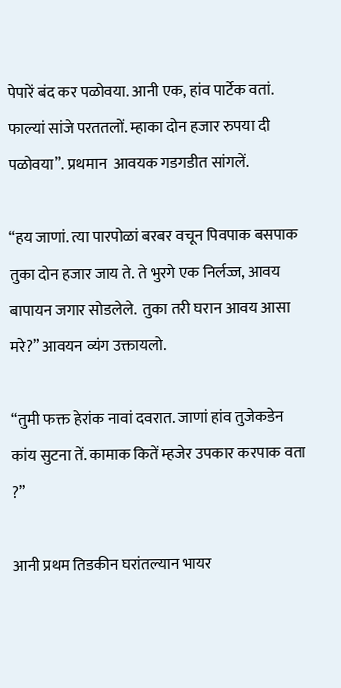पेपारें बंद कर पळोवया. आनी एक, हांव पार्टेक वतां. फाल्यां सांजे परततलों. म्हाका दोन हजार रुपया दी पळोवया”. प्रथमान  आवयक गडगडीत सांगलें.

“हय जाणां. त्या पारपोळां बरबर वचून पिवपाक बसपाक तुका दोन हजार जाय ते. ते भुरगे एक निर्लज्ज, आवय बापायन जगार सोडलेले.  तुका तरी घरान आवय आसा मरे?” आवयन व्यंग उक्तायलो.

“तुमी फक्त हेरांक नावां दवरात. जाणां हांव तुजेकडेन कांय सुटना तें. कामाक कितें म्हजेर उपकार करपाक वता ?”

आनी प्रथम तिडकीन घरांतल्यान भायर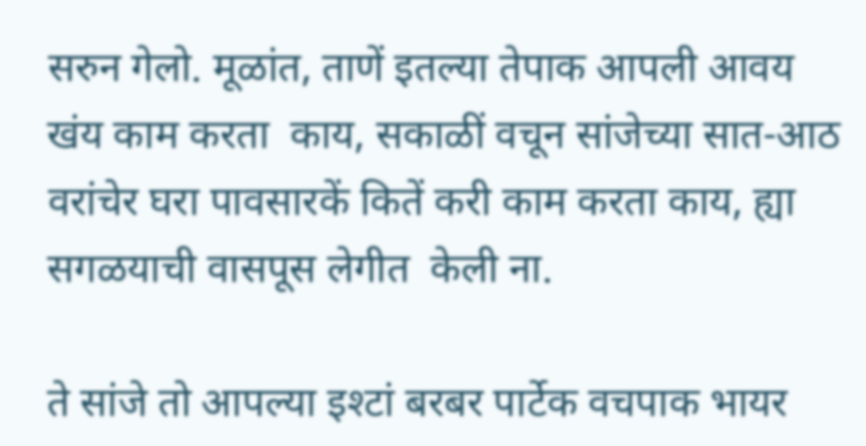सरुन गेलो. मूळांत, ताणें इतल्या तेपाक आपली आवय खंय काम करता  काय, सकाळीं वचून सांजेच्या सात-आठ वरांचेर घरा पावसारकें कितें करी काम करता काय, ह्या  सगळयाची वासपूस लेगीत  केली ना.

ते सांजे तो आपल्या इश्टां बरबर पार्टेक वचपाक भायर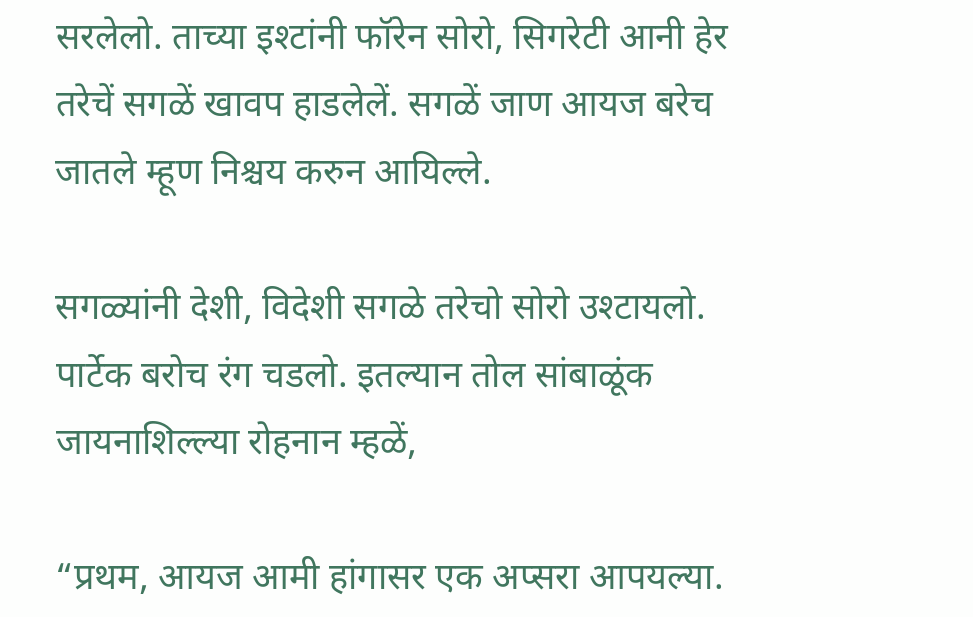सरलेलो. ताच्या इश्टांनी फॉरेन सोरो, सिगरेटी आनी हेर तरेचें सगळें खावप हाडलेलें. सगळें जाण आयज बरेच जातले म्हूण निश्चय करुन आयिल्ले.

सगळ्यांनी देशी, विदेशी सगळे तरेचो सोरो उश्टायलो. पार्टेक बरोच रंग चडलो. इतल्यान तोल सांबाळूंक जायनाशिल्ल्या रोहनान म्हळें,

“प्रथम, आयज आमी हांगासर एक अप्सरा आपयल्या.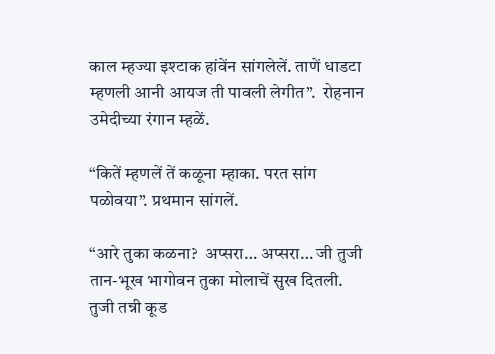काल म्हज्या इश्टाक हांवेंन सांगलेलें. ताणें धाडटा म्हणली आनी आयज ती पावली लेगीत”.  रोहनान उमेदीच्या रंगान म्हळें.

“कितें म्हणलें तें कळूना म्हाका. परत सांग पळोवया”. प्रथमान सांगलें.

“आरे तुका कळना?  अप्सरा… अप्सरा… जी तुजी तान-भूख भागोवन तुका मोलाचें सुख दितली. तुजी तन्नी कूड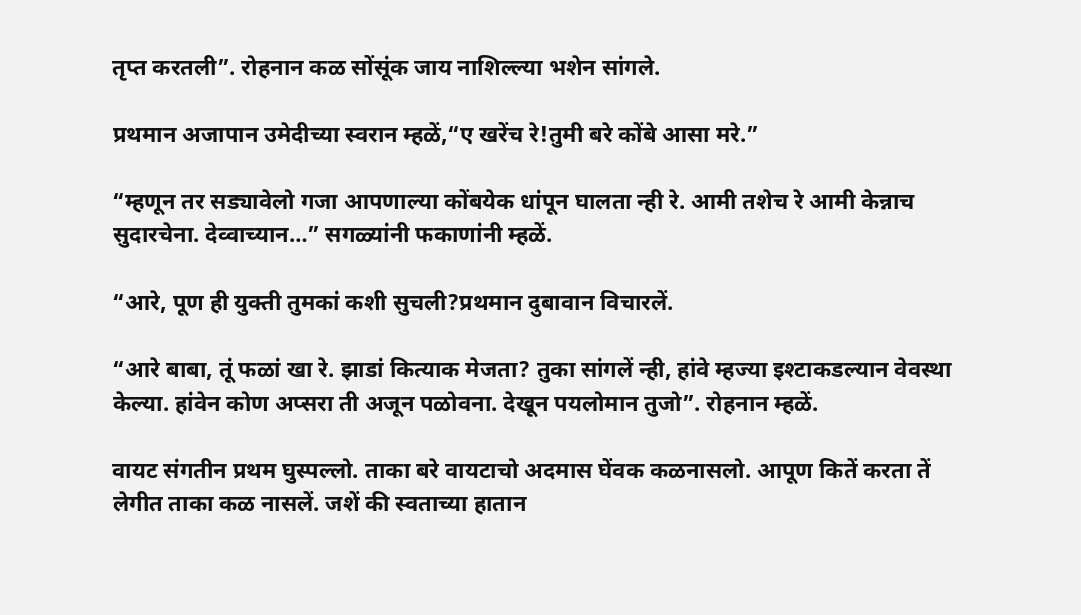तृप्त करतली”. रोहनान कळ सोंसूंक जाय नाशिल्ल्या भशेन सांगले.

प्रथमान अजापान उमेदीच्या स्वरान म्हळें,“ए खरेंच रे!तुमी बरे कोंबे आसा मरे.”

“म्हणून तर सड्यावेलो गजा आपणाल्या कोंबयेक धांपून घालता न्ही रे. आमी तशेच रे आमी केन्नाच सुदारचेना. देव्वाच्यान…” सगळ्यांनी फकाणांनी म्हळें.

“आरे, पूण ही युक्ती तुमकां कशी सुचली?प्रथमान दुबावान विचारलें.

“आरे बाबा, तूं फळां खा रे. झाडां कित्याक मेजता? तुका सांगलें न्ही, हांवे म्हज्या इश्टाकडल्यान वेवस्था केल्या. हांवेन कोण अप्सरा ती अजून पळोवना. देखून पयलोमान तुजो”. रोहनान म्हळें.

वायट संगतीन प्रथम घुस्पल्लो. ताका बरे वायटाचो अदमास घेंवक कळनासलो. आपूण कितें करता तें लेगीत ताका कळ नासलें. जशें की स्वताच्या हातान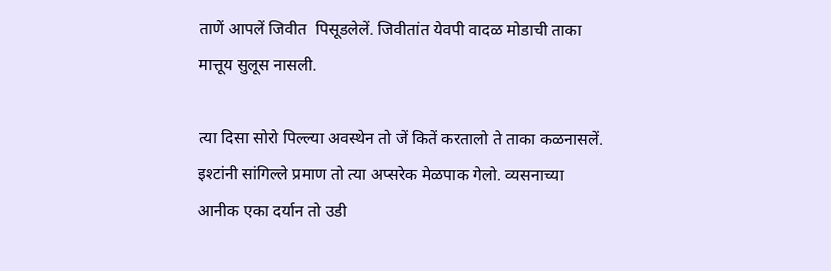ताणें आपलें जिवीत  पिसूडलेलें. जिवीतांत येवपी वादळ मोडाची ताका मात्तूय सुलूस नासली.

त्या दिसा सोरो पिल्ल्या अवस्थेन तो जें कितें करतालो ते ताका कळनासलें. इश्टांनी सांगिल्ले प्रमाण तो त्या अप्सरेक मेळपाक गेलो. व्यसनाच्या आनीक एका दर्यान तो उडी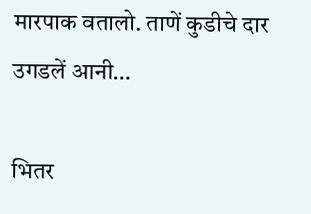मारपाक वतालो. ताणें कुडीचे दार उगडलें आनी…

भितर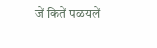जें कितें पळयलें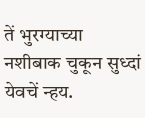तें भुरग्याच्या नशीबाक चुकून सुध्दां येवचें न्हय.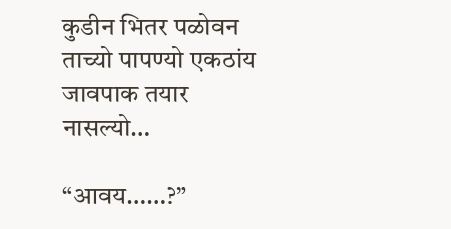कुडीन भितर पळोवन ताच्यो पापण्यो एकठांय जावपाक तयार नासल्यो…

“आवय……?”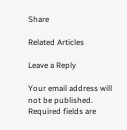Share

Related Articles

Leave a Reply

Your email address will not be published. Required fields are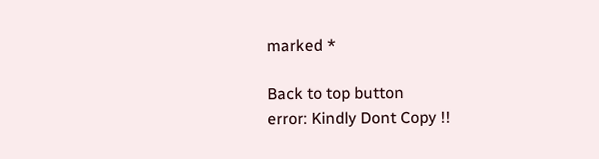marked *

Back to top button
error: Kindly Dont Copy !!